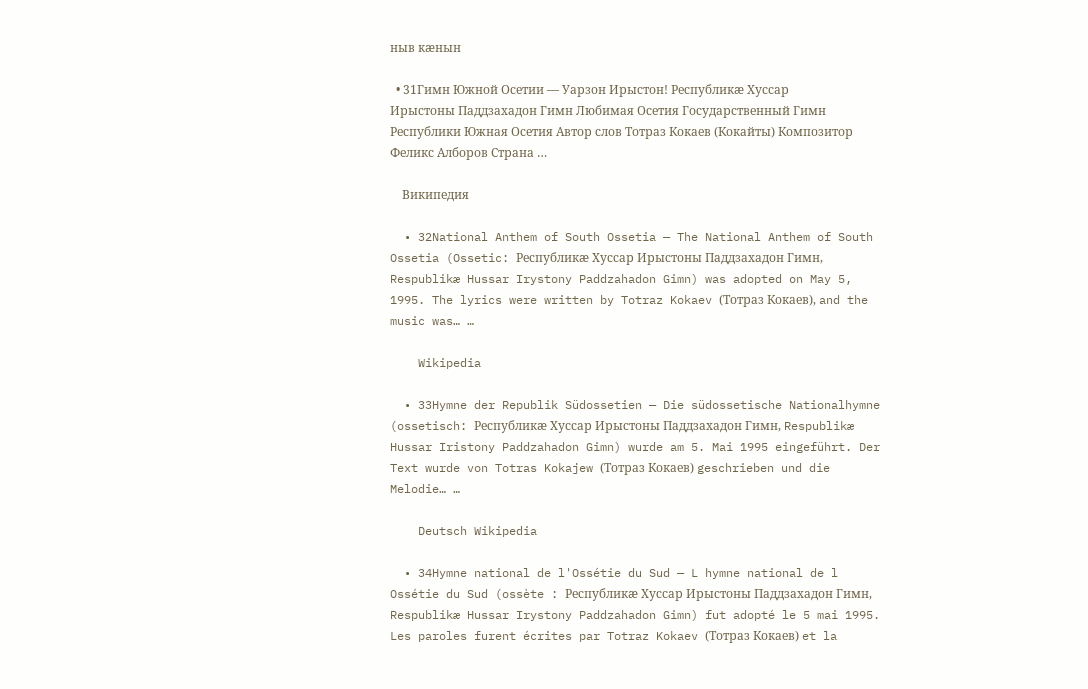ныв кæнын

  • 31Гимн Южной Осетии — Уарзон Ирыстон! Республикæ Хуссар Ирыстоны Паддзахадон Гимн Любимая Осетия Государственный Гимн Республики Южная Осетия Автор слов Тотраз Кокаев (Кокайты) Композитор Феликс Алборов Страна …

    Википедия

  • 32National Anthem of South Ossetia — The National Anthem of South Ossetia (Ossetic: Республикæ Хуссар Ирыстоны Паддзахадон Гимн, Respublikæ Hussar Irystony Paddzahadon Gimn) was adopted on May 5, 1995. The lyrics were written by Totraz Kokaev (Тотраз Кокаев), and the music was… …

    Wikipedia

  • 33Hymne der Republik Südossetien — Die südossetische Nationalhymne (ossetisch: Республикæ Хуссар Ирыстоны Паддзахадон Гимн, Respublikæ Hussar Iristony Paddzahadon Gimn) wurde am 5. Mai 1995 eingeführt. Der Text wurde von Totras Kokajew (Тотраз Кокаев) geschrieben und die Melodie… …

    Deutsch Wikipedia

  • 34Hymne national de l'Ossétie du Sud — L hymne national de l Ossétie du Sud (ossète : Республикæ Хуссар Ирыстоны Паддзахадон Гимн, Respublikæ Hussar Irystony Paddzahadon Gimn) fut adopté le 5 mai 1995. Les paroles furent écrites par Totraz Kokaev (Тотраз Кокаев) et la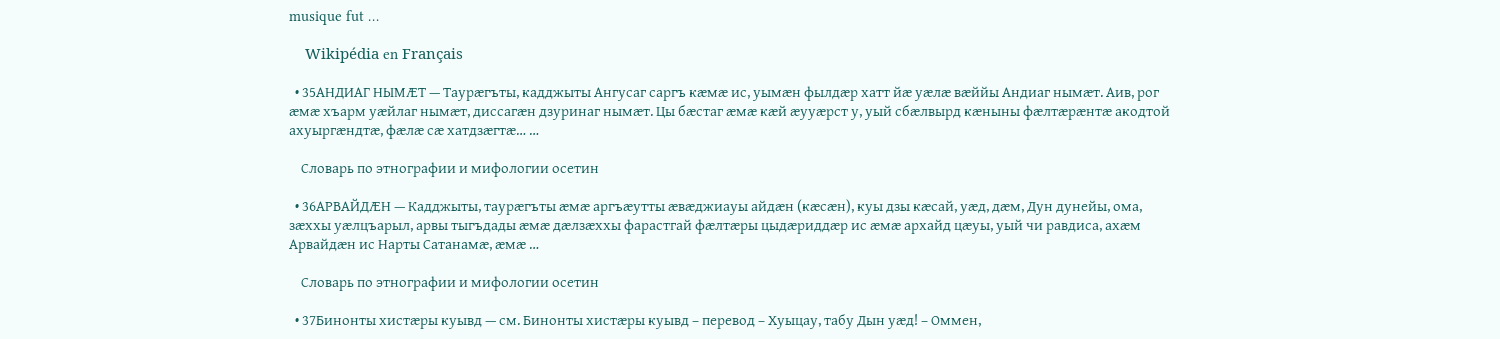musique fut …

    Wikipédia en Français

  • 35АНДИАГ НЫМÆТ — Таурæгъты, кадджыты Ангусаг саргъ кæмæ ис, уымæн фылдæр хатт йæ уæлæ вæййы Андиаг нымæт. Аив, рог æмæ хъарм уæйлаг нымæт, диссагæн дзуринаг нымæт. Цы бæстаг æмæ кæй æууæрст у, уый сбæлвырд кæныны фæлтæрæнтæ акодтой ахуыргæндтæ, фæлæ сæ хатдзæгтæ… …

    Словарь по этнографии и мифологии осетин

  • 36АРВАЙДÆН — Кадджыты, таурæгъты æмæ аргъæутты æвæджиауы айдæн (кæсæн), куы дзы кæсай, уæд, дæм, Дун дунейы, ома, зæххы уæлцъарыл, арвы тыгъдады æмæ дæлзæххы фарастгай фæлтæры цыдæриддæр ис æмæ архайд цæуы, уый чи равдиса, ахæм Арвайдæн ис Нарты Сатанамæ, æмæ …

    Словарь по этнографии и мифологии осетин

  • 37Бинонты хистæры куывд — см. Бинонты хистæры куывд – перевод – Хуыцау, табу Дын уæд! – Оммен,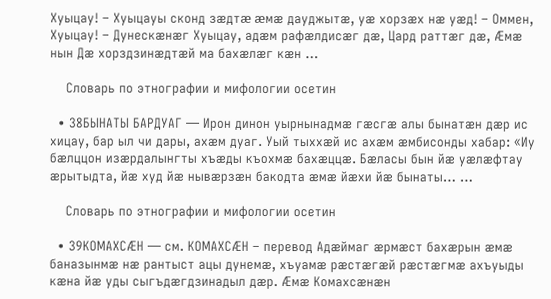Хуыцау! – Хуыцауы сконд зæдтæ æмæ дауджытæ, уæ хорзæх нæ уæд! – Оммен, Хуыцау! – Дунескæнæг Хуыцау, адæм рафæлдисæг дæ, Цард раттæг дæ, Æмæ нын Дæ хорздзинæдтæй ма бахæлæг кæн …

    Словарь по этнографии и мифологии осетин

  • 38БЫНАТЫ БАРДУАГ — Ирон динон уырнынадмæ гæсгæ алы бынатæн дæр ис хицау, бар ыл чи дары, ахæм дуаг. Уый тыххæй ис ахæм æмбисонды хабар: «Иу бæлццон изæрдалынгты хъæды къохмæ бахæццæ. Бæласы бын йæ уæлæфтау æрытыдта, йæ худ йæ нывæрзæн бакодта æмæ йæхи йæ бынаты… …

    Словарь по этнографии и мифологии осетин

  • 39КОМАХСÆН — см. КОМАХСÆН – перевод Адæймаг æрмæст бахæрын æмæ баназынмæ нæ рантыст ацы дунемæ, хъуамæ рæстæгæй рæстæгмæ ахъуыды кæна йæ уды сыгъдæгдзинадыл дæр. Æмæ Комахсæнæн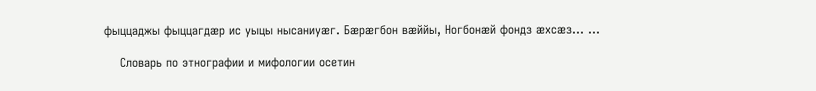фыццаджы фыццагдæр ис уыцы нысаниуæг. Бæрæгбон вæййы, Ногбонæй фондз æхсæз… …

    Словарь по этнографии и мифологии осетин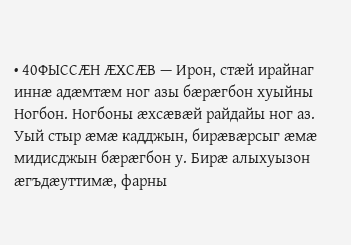• 40ФЫССÆН ÆХСÆВ — Ирон, стæй ирайнаг иннæ адæмтæм ног азы бæрæгбон хуыйны Ногбон. Ногбоны æхсæвæй райдайы ног аз. Уый стыр æмæ кадджын, бирæвæрсыг æмæ мидисджын бæрæгбон у. Бирæ алыхуызон æгъдæуттимæ, фарны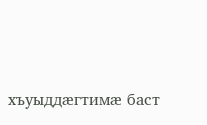хъуыддæгтимæ баст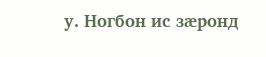у. Ногбон ис зæронд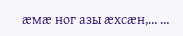æмæ ног азы æхсæн,… …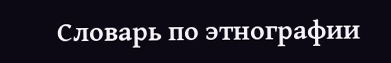Словарь по этнографии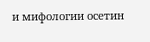и мифологии осетин